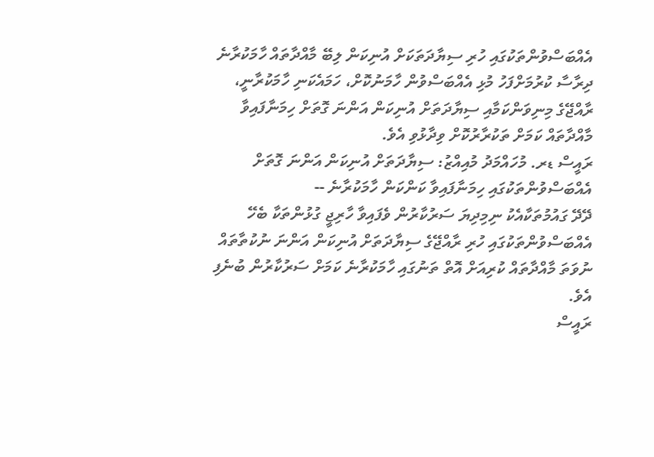އެއްބަސްވުންތަކުގައި ހުރި ސިޔާދަތަކަށް އުނިކަން ލިބޭ މާއްދާތައް ހާމަކުރާނެ
ދިރާސާ ކުރުމަށްފަހު މުޅި އެއްބަސްވުން ހާމަނުކޮށް، ހަމައެކަނި ހާމަކުރާނީ، ރާއްޖޭގެ މިނިވަންކަމާއި ސިޔާދަތަށް އުނިކަން އަންނަ ގޮތަށް ހިމަނާފައިވާ މާއްދާތައް ކަމަށް ތަކުރާރުކޮށް ވިދާޅުވި އެވެ.
ރައީސް ޑރ. މުހައްމަދު މުއިއްޒު: ސިޔާދަތަށް އުނިކަން އަންނަ ގޮތަށް އެއްބަސްވުންތަކުގައި ހިމަނާފައިވާ ކަންކަން ހާމަކުރާނެ --
ދޭދޭ ގައުމުތަކާއެކު ނިމިދިޔަ ސަރުކާރުން ވެފައިވާ ހާރިޖީ ގުޅުންތަކާ ބެހޭ އެއްބަސްވުންތަކުގައި ހުރި ރާއްޖޭގެ ސިޔާދަތަށް އުނިކަން އަންނަ ނުކުތާތައް ނުވަތަ މާއްދާތައް ކުރިއަށް އޮތް ތަނުގައި ހާމަކުރާނެ ކަމަށް ސަރުކާރުން ބުނެފި އެވެ.
ރައީސް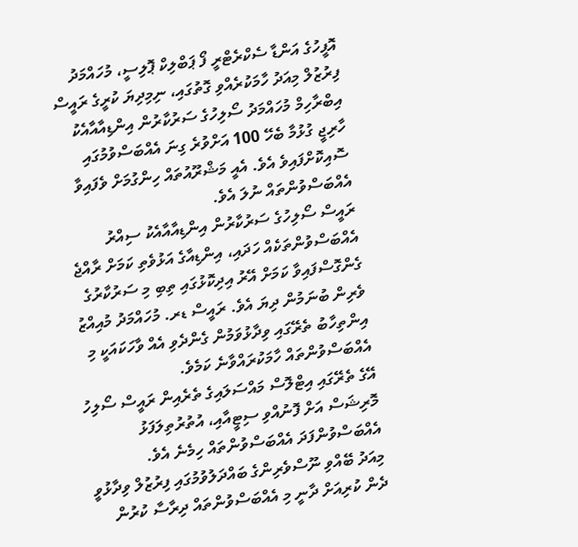އޮފީހުގެ އަންޑާ ސެކްރެޓްރީ ފޯ ޕަބްލިކް ޕޮލިސީ، މުހައްމަދު ފިރުޒުލް މިއަދު ހާމަކުރެއްވި ގޮތުގައި، ނިމިދިޔަ ކުރީގެ ރައީސް އިބްރާހިމް މުހައްމަދު ސޯލިހުގެ ސަރުކާރުން އިންޑިއާއާއެކު ހާރިޖީ ގުޅުމާ ބެހޭ 100 އަށްވުރެ ގިނަ އެއްބަސްވުމުގައި ސޮއިކޮށްފައިވެ އެވެ. އެއީ މަޝްރޫއުތައް ހިންގުމަށް ވެފައިވާ އެއްބަސްވުންތައް ނުލަ އެވެ.
ރައީސް ސޯލިހުގެ ސަރުކާރުން އިންޑިއާއާއެކު ސިއްރު އެއްބަސްވުންތަކެއް ހަދައި، އިންޑިއާގެ އަޅުވެތި ކަމަށް ރާއްޖެ ގެންގޮސްފައިވާ ކަމަށް އޭރު އިދިކޮޅުގައި ތިބި މި ސަރުކާރުގެ ވެރިން ބުނަމުން ދިޔަ އެވެ. ރައީސް ޑރ. މުހައްމަދު މުއިއްޒު އިންތިހާބު ތެރޭގައި ވިދާޅުވަމުން ގެންދެވި އެއް ވާހަކައަކީ މި އެއްބަސްވުންތައް ހާމަކުރައްވާނެ ކަމެވެ.
އޭގެ ތެރޭގައި އިޓްލޮސް މައްސަލައިގެ ތެރެއިން ރައީސް ސޯލިހު މޮރިޝަސް އަށް ފޮނުއްވި ސިޓީއާއި، އުތުރުތިލަފަޅު އެއްބަސްވުންފަދަ އެއްބަސްވުންތައް ހިމެނެ އެވެ.
މިއަދު ބޭއްވި ނޫސްވެރިންގެ ބައްދަލުވުމުގައި ފިރުޒުލް ވިދާޅުވީ ދެން ކުރިއަށް ދާނީ މި އެއްބަސްވުންތައް ދިރާސާ ކުރުން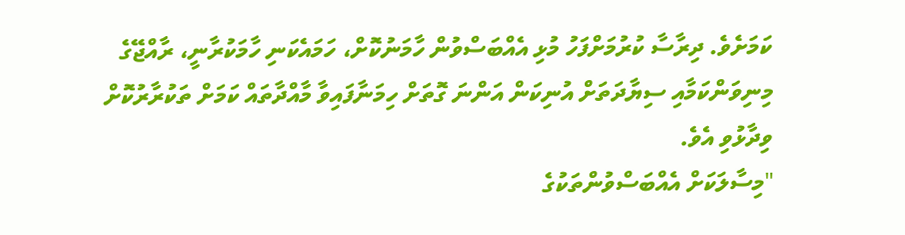ކަމަށެވެ. ދިރާސާ ކުރުމަށްފަހު މުޅި އެއްބަސްވުން ހާމަނުކޮށް، ހަމައެކަނި ހާމަކުރާނީ، ރާއްޖޭގެ މިނިވަންކަމާއި ސިޔާދަތަށް އުނިކަން އަންނަ ގޮތަށް ހިމަނާފައިވާ މާއްދާތައް ކަމަށް ތަކުރާރުކޮށް ވިދާޅުވި އެވެ.
"މިސާލަކަށް އެއްބަސްވުންތަކުގެ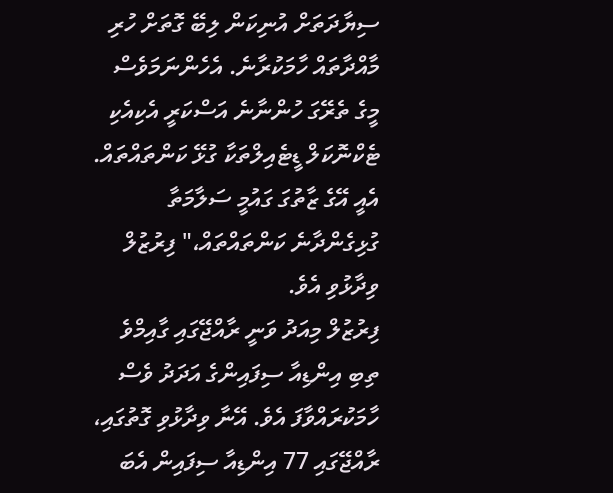ސިޔާދަތަށް އުނިކަން ލިބޭ ގޮތަށް ހުރި މާއްދާތައް ހާމަކުރާނެ. އެހެންނަމަވެސް މީގެ ތެރޭގަ ހުންނާނެ އަސްކަރީ އެކިއެކި ޓެކްނޮކަލް ޑީޓެއިލްތަކާ ގުޅޭ ކަންތައްތައް. އެއީ އޭގެ ޒާތުގަ ގައުމީ ސަލާމަތާ ގުޅިގެންދާނެ ކަންތައްތައް،" ފިރުޒުލް ވިދާޅުވި އެވެ.
ފިރުޒުލް މިއަދު ވަނީ ރާއްޖޭގައި ގާއިމްވެ ތިބި އިންޑިއާ ސިފައިންގެ އަދަދު ވެސް ހާމަކުރައްވާފަ އެވެ. އޭނާ ވިދާޅުވި ގޮތުގައި، ރާއްޖޭގައި 77 އިންޑިއާ ސިފައިން އެބަ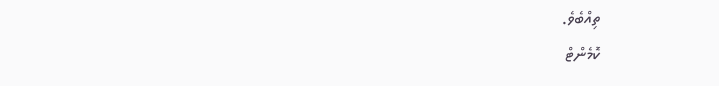ތިއްބެވެ.
ކޮމެންޓް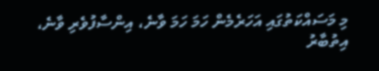މި މަސައްކަތުގައި އަހަރެމެން ހަމަ ހަމަ ވާނެ، އިންސާފުވެރި ވާނެ، އިތުބާރު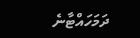ދަމަހައްޓާނެ